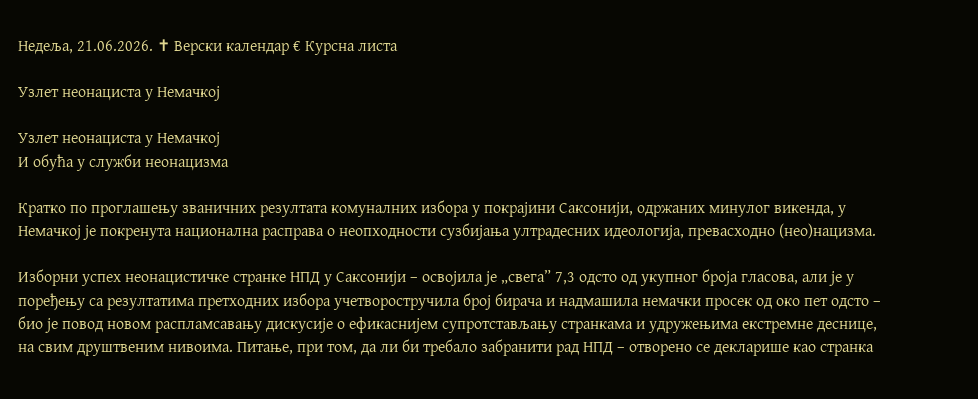Недеља, 21.06.2026. ✝ Верски календар € Курсна листа

Узлет неонациста у Немачкој

Узлет неонациста у Немачкој
И обућа у служби неонацизма

Кратко по проглашењу званичних резултата комуналних избора у покрајини Саксонији, одржаних минулог викенда, у Немачкој је покренута национална расправа о неопходности сузбијања ултрадесних идеологија, превасходно (нео)нацизма.

Изборни успех неонацистичке странке НПД у Саксонији – освојила је „свега” 7,3 одсто од укупног броја гласова, али је у поређењу са резултатима претходних избора учетворостручила број бирача и надмашила немачки просек од око пет одсто – био је повод новом распламсавању дискусије о ефикаснијем супротстављању странкама и удружењима екстремне деснице, на свим друштвеним нивоима. Питање, при том, да ли би требало забранити рад НПД – отворено се декларише као странка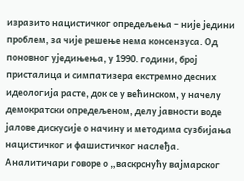изразито нацистичког опредељења – није једини проблем, за чије решење нема консензуса. Од поновног уједињења, у 1990. години, број присталица и симпатизера екстремно десних идеологија расте, док се у већинском, у начелу демократски опредељеном, делу јавности воде јалове дискусије о начину и методима сузбијања нацистичког и фашистичког наслеђа. Аналитичари говоре о „васкрснућу вајмарског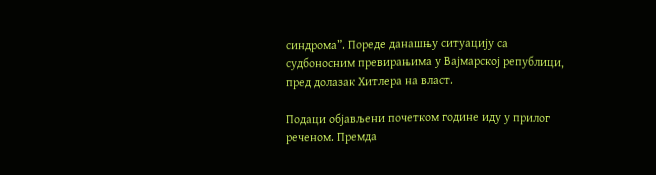синдрома”. Пореде данашњу ситуацију са судбоносним превирањима у Вајмарској републици, пред долазак Хитлера на власт.

Подаци објављени почетком године иду у прилог реченом. Премда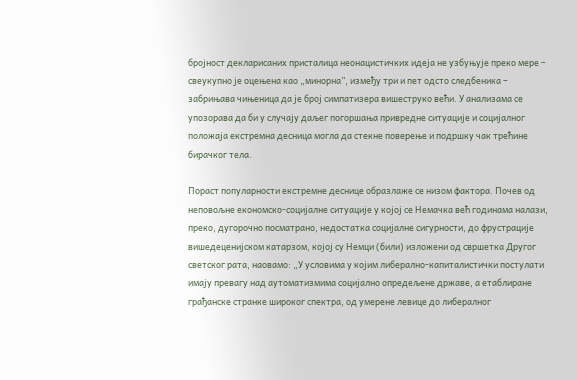бројност декларисаних присталица неонацистичких идеја не узбуњује преко мере – свеукупно је оцењена као „минорна”, између три и пет одсто следбеника – забрињава чињеница да је број симпатизера вишеструко већи. У анализама се упозорава да би у случају даљег погоршања привредне ситуације и социјалног положаја екстремна десница могла да стекне поверење и подршку чак трећине бирачког тела.

Пораст популарности екстремне деснице образлаже се низом фактора. Почев од неповољне економско-социјалне ситуације у којој се Немачка већ годинама налази, преко, дугорочно посматрано, недостатка социјалне сигурности, до фрустрације вишедеценијском катарзом, којој су Немци (били) изложени од свршетка Другог светског рата, наовамо: „У условима у којим либерално-капиталистички постулати имају превагу над аутоматизмима социјално опредељене државе, а етаблиране грађанске странке широког спектра, од умерене левице до либералног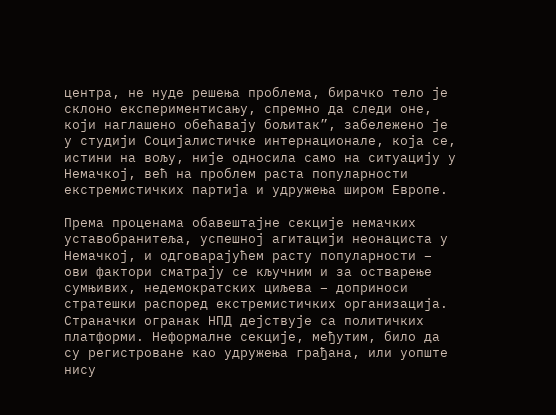центра, не нуде решења проблема, бирачко тело је склоно експериментисању, спремно да следи оне, који наглашено обећавају бољитак”, забележено је у студији Социјалистичке интернационале, која се, истини на вољу, није односила само на ситуацију у Немачкој, већ на проблем раста популарности екстремистичких партија и удружења широм Европе.

Према проценама обавештајне секције немачких уставобранитеља, успешној агитацији неонациста у Немачкој, и одговарајућем расту популарности – ови фактори сматрају се кључним и за остварење сумњивих, недемократских циљева – доприноси стратешки распоред екстремистичких организација. Страначки огранак НПД дејствује са политичких платформи. Неформалне секције, међутим, било да су регистроване као удружења грађана, или уопште нису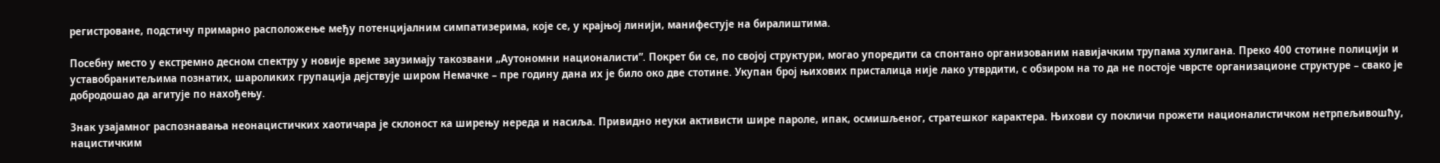регистроване, подстичу примарно расположење међу потенцијалним симпатизерима, које се, у крајњој линији, манифестује на биралиштима.

Посебну место у екстремно десном спектру у новије време заузимају такозвани „Аутономни националисти”. Покрет би се, по својој структури, могао упоредити са спонтано организованим навијачким трупама хулигана. Преко 400 стотине полицији и уставобранитељима познатих, шароликих групација дејствује широм Немачке – пре годину дана их је било око две стотине. Укупан број њихових присталица није лако утврдити, с обзиром на то да не постоје чврсте организационе структуре – свако је добродошао да агитује по нахођењу.

Знак узајамног распознавања неонацистичких хаотичара је склоност ка ширењу нереда и насиља. Привидно неуки активисти шире пароле, ипак, осмишљеног, стратешког карактера. Њихови су покличи прожети националистичком нетрпељивошћу, нацистичким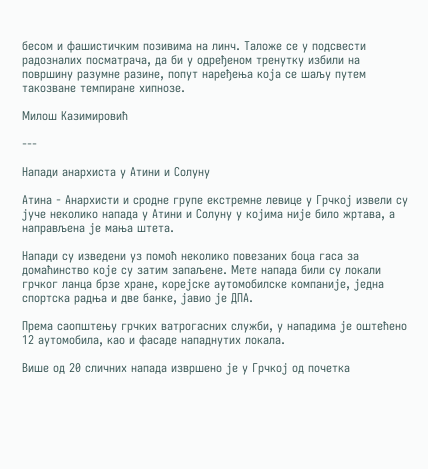бесом и фашистичким позивима на линч. Таложе се у подсвести радозналих посматрача, да би у одређеном тренутку избили на површину разумне разине, попут наређења која се шаљу путем такозване темпиране хипнозе.

Милош Казимировић

---

Напади анархиста у Атини и Солуну

Атина - Анархисти и сродне групе екстремне левице у Грчкој извели су јуче неколико напада у Атини и Солуну у којима није било жртава, а направљена је мања штета.

Напади су изведени уз помоћ неколико повезаних боца гаса за домаћинство које су затим запаљене. Мете напада били су локали грчког ланца брзе хране, корејске аутомобилске компаније, једна спортска радња и две банке, јавио је ДПА.

Према саопштењу грчких ватрогасних служби, у нападима је оштећено 12 аутомобила, као и фасаде нападнутих локала.

Више од 20 сличних напада извршено је у Грчкој од почетка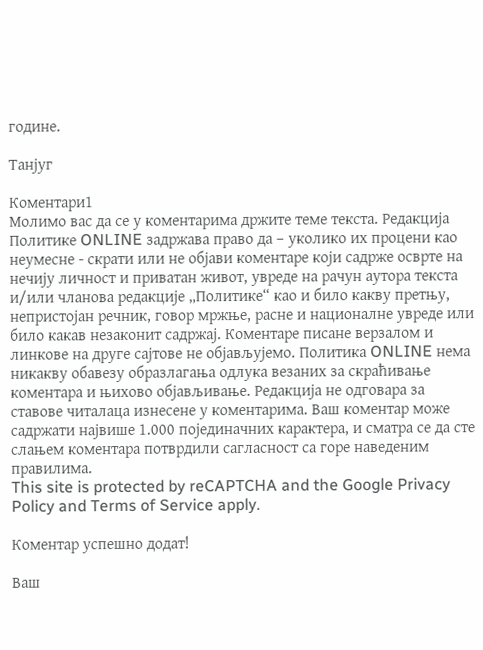године.

Танјуг

Коментари1
Молимо вас да се у коментарима држите теме текста. Редакција Политике ONLINE задржава право да – уколико их процени као неумесне - скрати или не објави коментаре који садрже осврте на нечију личност и приватан живот, увреде на рачун аутора текста и/или чланова редакције „Политике“ као и било какву претњу, непристојан речник, говор мржње, расне и националне увреде или било какав незаконит садржај. Коментаре писане верзалом и линкове на друге сајтове не објављујемо. Политика ONLINE нема никакву обавезу образлагања одлука везаних за скраћивање коментара и њихово објављивање. Редакција не одговара за ставове читалаца изнесене у коментарима. Ваш коментар може садржати највише 1.000 појединачних карактера, и сматра се да сте слањем коментара потврдили сагласност са горе наведеним правилима.
This site is protected by reCAPTCHA and the Google Privacy Policy and Terms of Service apply.

Комeнтар успeшно додат!

Ваш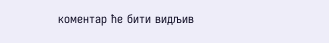комeнтар ћe бити видљив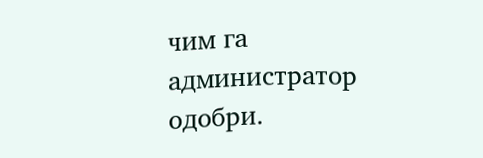чим га администратор одобри.